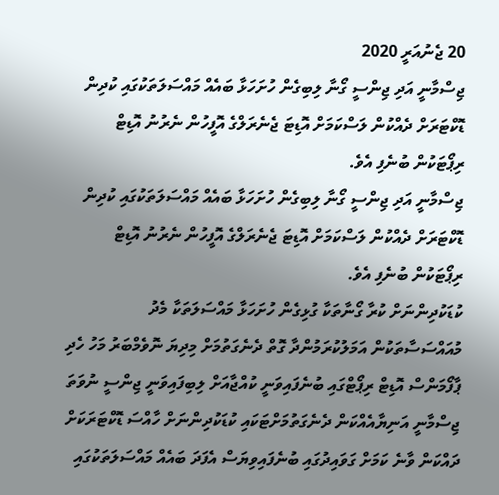20 ޖެނުއަރީ 2020
ޖިސްމާނީ އަދި ޖިންސީ ގޯނާ ލިބިގެން ހުށަހަޅާ ބައެއް މައްސަލަތަކުގައި ކުދިން ޑޮކްޓަރަށް ދެއްކުން ލަސްކަމަށް އޮޑިޓަ ޖެނެރަލްގެ އޮފީހުން ނެރުނު އޮޑިޓް ރިޕޯޓަކުން ބުނެފި އެވެ.
ޖިސްމާނީ އަދި ޖިންސީ ގޯނާ ލިބިގެން ހުށަހަޅާ ބައެއް މައްސަލަތަކުގައި ކުދިން ޑޮކްޓަރަށް ދެއްކުން ލަސްކަމަށް އޮޑިޓަ ޖެނެރަލްގެ އޮފީހުން ނެރުނު އޮޑިޓް ރިޕޯޓަކުން ބުނެފި އެވެ.
ކުޑަކުދިންނަށް ކުރާ ގޯނާތަކާ ގުޅިގެން ހުށަހަޅާ މައްސަލަތަކާ މެދު މުއައްސަސާތަކުން އަމަލުކުރަމުންދާ ގޮތް ދެނެގަތުމަށް މިދިޔަ ނޮވެމްބަރު މަހު ހެދި ޕާފޯމަންސް އޮޑިޓް ރިޕޯޓްގައި ބުނެފައިވަނީ ކުއްޖާއަށް ލިބިފައިވަނީ ޖިންސީ ނުވަތަ ޖިސްމާނީ އަނިޔާއެއްކަން ދެނެގަތުމަށްޓަކައި ކުޑަކުދިންނަށް ހާއްސަ ޑޮކްޓަރަކަށް ދައްކަން ވާނެ ކަމަށް ގަވައިދުގައި ބުނެފައިވިޔަސް އެފަދަ ބައެއް މައްސަލަތަކުގައި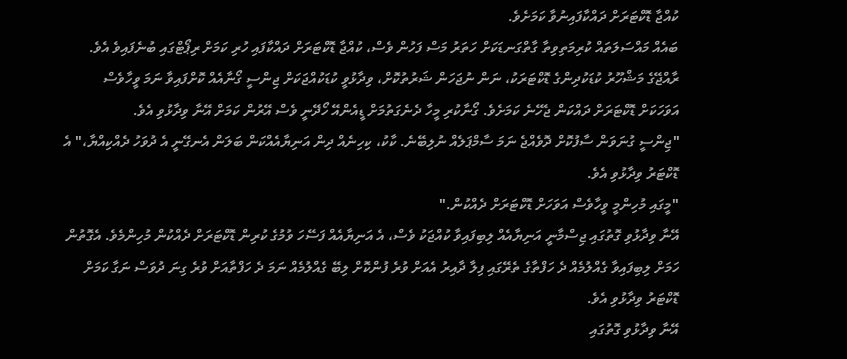ކުއްޖާ ޑޮކްޓަރަށް ދައްކާފައިނުވާ ކަމަށެވެ.
ބައެއް މައްސަލަތައް ކުރިމަތިވިތާ ގާތްގަނޑަކަށް ހަތަރު މަސް ފަހުން ވެސް، ކުއްޖާ ޑޮކްޓަރަށް ދައްކާފައި ހުރި ކަމަށް ރިޕޯޓްގައި ބުނެފައިވެ އެވެ.
ރާއްޖޭގެ މަޝްހޫރު ކުޑަކުދިންގެ ޑޮކްޓަރަކު، ނަން ނުޖަހަން ޝަރުތުކޮށް، ވިދާޅުވީ ކުޑަކުއްޖަކަށް ޖިންސީ ގޯނާއެއް ކޮށްފައިވާ ނަމަ ވީހާވެސް އަވަހަކަށް ޑޮކްޓަރަށް ދައްކަން ޖެހޭނެ ކަމަށެވެ. ގޯނާކުރި މީހާ ދެނެގަތުމަށް ޑީއެންއޭ ހޯދޭނީ ވެސް އޭރުން ކަމަށް އޭނާ ވިދާޅުވި އެވެ.
"ޖިންސީ ގުނަވަން ސާފުކޮށް ދޮވެއްޖެ ނަމަ ސާމްޕަލެއް ނުލިބޭނެ. ކާކު، ކިހިނެއް ދިން އަނިޔާއެއްކަން ބަލަން އެނގޭނީ އެ ދުވަހު ދެއްކިއްޔާ،" އެ ޑޮކްޓަރު ވިދާޅުވި އެވެ.
"މީގައި މުހިންމީ ވީހާވެސް އަވަހަށް ޑޮކްޓަރަށް ދެއްކުން."
އޭނާ ވިދާޅުވި ގޮތުގައި ޖިސްމާނީ އަނިޔާއެއް ލިބިފައިވާ ކުއްޖަކު ވެސް، އެ އަނިޔާއެއް ފަސޭހަ ވުމުގެ ކުރިން ޑޮކްޓަރަށް ދެއްކުން މުހިންމެވެ. އެގޮތުން ހަމަށް ލިބިފައިވާ ގެއްލުމެއް ދެ ހަފްތާގެ ތެރޭގައި ފިލާ ދާއިރު އެއަށް ވުރެ ފުންކޮށް ލިބޭ ގެއްލުމެއް ނަމަ ދެ ހަފްތާއަށް ވުރެ ގިނަ ދުވަސް ނަގާ ކަމަށް ޑޮކްޓަރު ވިދާޅުވި އެވެ.
އޭނާ ވިދާޅުވި ގޮތުގައި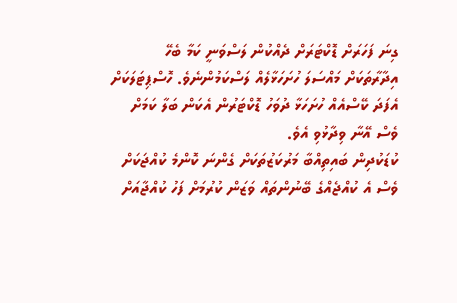ގިނަ ފަހަރަށް ޑޮކްޓަރަށް ދެއްކުން ލަސްވަނީ ކަމާ ބެހޭ އިދާރާތަކަށް މައްސަލަ ހުށަހަޅާލެއް ލަސްކަމުންނެވެ. ހޮސްޕިޓަލަކަށް އެފަދަ ކޭސްއެއް ހުށަހަޅާ ދުވަހު ޑޮކްޓަރުން އެކަން ބަލާ ކަމަށް ވެސް އޭނާ ވިދާޅުވި އެވެ.
ކުޑަކުދިން ބައިތިއްބާ މަރުކަޒުތަކަށް ގެންނަ ކޮންމެ ކުއްޖަކަށް ވެސް އެ ކުއްޖެއްގެ ބޭނުންތައް ވަޒަން ކުރުމަށް ފަހު ކުއްޖާއަށް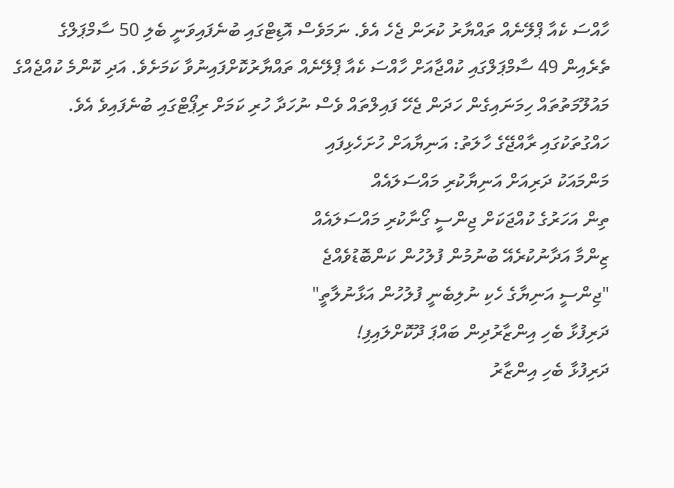ހާއްސަ ކެއާ ޕްލޭނެއް ތައްޔާރު ކުރަން ޖެހެ އެވެ. ނަމަވެސް އޮޑިޓްގައި ބުނެފައިވަނީ ބެލި 50 ސާމްޕަލްގެ ތެރެއިން 49 ސާމްޕަލްގައި ކުއްޖާއަށް ހާއްސަ ކެއާ ޕްލޭނެއް ތައްޔާރުކޮށްފައިނުވާ ކަމަށެވެ. އަދި ކޮންމެ ކުއްޖެއްގެ މައުލޫމަތުތައް ހިމަނައިގެން ހަދަން ޖެހޭ ފައިލްތައް ވެސް ނުހަދާ ހުރި ކަމަށް ރިޕޯޓްގައި ބުނެފައިވެ އެވެ.
ހައްގުތަކުގައި ރާއްޖޭގެ ހާލަތު: އަނިޔާއަށް ހުށަހެޅިފައި
މަންމައަކު ދަރިއަށް އަނިޔާކުރި މައްސަލައެއް
ތިން އަހަރުގެ ކުއްޖަކަށް ޖިންސީ ގޯނާކުރި މައްސަލައެއް
ޒިންމާ އަދާނުކުރެއޭ ބުނުމުން ފުލުހުން ކަންބޮޑުވެއްޖެ
"ޖިންސީ އަނިޔާގެ ހެކި ނުލިބެނީ ފުލުހުން އަޅާނުލާތީ"
ދަރިފުޅާ ބެހި އިންޒާރުދިން ބައްޕަ ދޫކޮށްލައިފި!
ދަރިފުޅާ ބެހި އިންޒާރު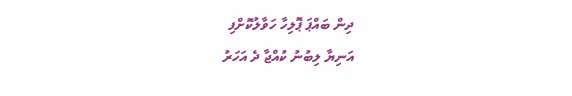ދިން ބައްޕަ ޕޮލިހާ ހަވާލުކޮށްފި
އަނިޔާ ލިބުނު ކުއްޖާ ދެ އަހަރު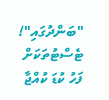"ބަންދުގައި"!
ޓެސްޓުތަކަށް ފަހު ކުޑަ ކުއްޖާ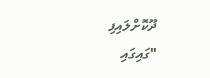ދޫކޮށްލައިފި
"ގައިގައި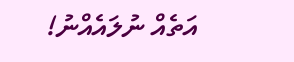އަތެއް ނުލައެއްނު!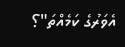އެވަރުގެ ކަމެއްތަ"؟